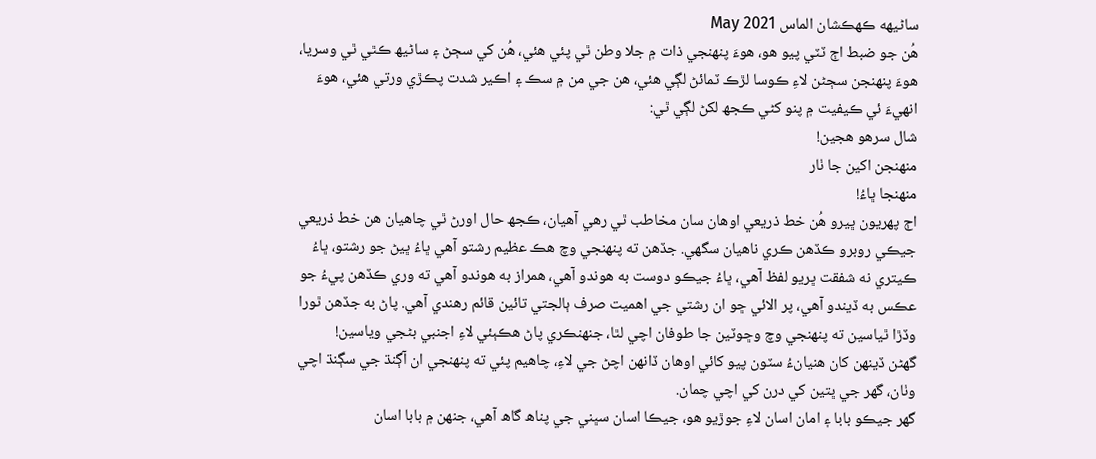ساڻيهه ڪهڪشان الماس May 2021
ھُن جو ضبط اڄ ٽٽي پيو ھو، ھوءَ پنھنجي ذات ۾ جلا وطن ٿي پئي ھئي، ھُن کي سڄڻ ۽ ساڻيھ ڪٿي ٿي وسريا، ھوءَ پنھنجن سڄڻن لاءِ ڪوسا لڙڪ ٽمائڻ لڳي ھئي، هن جي من ۾ سڪ ۽ اڪير شدت پڪڙي ورتي ھئي، ھوءَ انھيءَ ئي ڪيفيت ۾ پنو کڻي ڪجھ لکڻ لڳي ٿي:
شال سرهو هجين!
منھنجن اکين جا ٺار
منھنجا ڀاءُ!
اڄ پهريون ڀيرو هُن خط ذريعي اوهان سان مخاطب ٿي رهي آهيان، ڪجھ حال اورڻ ٿي چاهيان هن خط ذريعي جيڪي روبرو ڪڏهن ڪري ناهيان سگهي. جڏهن ته پنهنجي وچ هڪ عظيم رشتو آهي ڀاءُ ڀيڻ جو رشتو، ڀاءُ ڪيتري نه شفقت ڀريو لفظ آهي، ڀاءُ جيڪو دوست به هوندو آهي، همراز به هوندو آهي ته وري ڪڏهن پيءُ جو عڪس به ڏيندو آهي، پر الائي ڇو ان رشتي جي اهميت صرف ٻالجتي تائين قائم رهندي آهي. پاڻ به جڏهن ٿورا وڏڙا ٿياسين ته پنهنجي وچ وڇوٽين جا طوفان اچي لٿا، جنهنڪري پاڻ هڪٻئي لاءِ اجنبي بڻجي وياسين!
گهڻن ڏينهن کان هنيانءُ سٽون پيو کائي اوهان ڏانهن اچڻ جي لاءِ، چاهيم پئي ته پنهنجي ان آڳنڌ جي سڳنڌ اچي وٺان، گهر جي ڀتين کي درن کي اچي چمان.
گهر جيڪو بابا ۽ امان اسان لاءِ جوڙيو هو، جيڪا اسان سڀني جي پناھ گاھ آهي، جنهن ۾ بابا اسان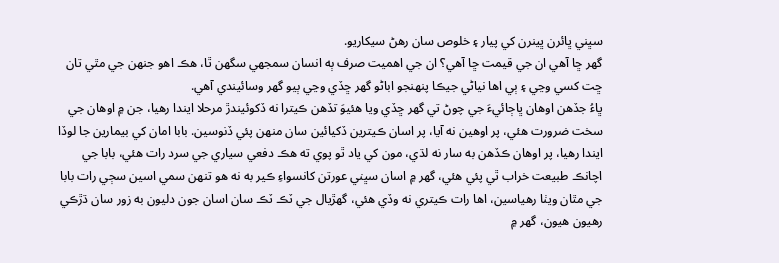سڀني ڀائرن ڀينرن کي پيار ۽ خلوص سان رهڻ سيکاريو.
گهر ڇا آهي ان جي قيمت ڇا آهي؟ ان جي اهميت صرف ٻه انسان سمجهي سگهن ٿا، هڪ اهو جنهن جي مٿي تان ڇت کسي وڃي ۽ ٻي اها نياڻي جيڪا پنهنجو اباڻو گهر ڇڏي وڃي ٻيو گهر وسائيندي آهي.
ڀاءُ جڏهن اوهان ڀاڄائيءَ جي چوڻ تي گهر ڇڏي ويا هئيوَ تڏهن ڪيترا نه ڏکوئيندڙ مرحلا ايندا رهيا، جن ۾ اوهان جي سخت ضرورت هئي، پر اوهين نه آيا، پر اسان ڪيترين ڏکيائين سان منهن پئي ڏنوسين. بابا امان کي بيمارين جا لوڏا ايندا رهيا، پر اوهان ڪڏهن به سار نه لڌي، مون کي ياد ٿو پوي ته هڪ دفعي سياري جي سرد رات هئي، بابا جي اچانڪ طبيعت خراب ٿي پئي هئي، گهر ۾ اسان سڀني عورتن کانسواءِ ڪير به نه هو تنهن سمي اسين سڄي رات بابا جي مٿان ويٺا رهياسين، اها رات ڪيتري نه وڏي هئي، گهڙيال جي ٽڪ ٽڪ سان اسان جون دليون به زور سان ڌڙڪي رهيون هيون، گهر ۾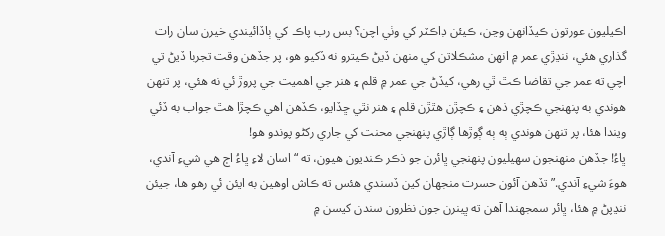اڪيليون عورتون ڪيڏانهن وڃن، ڪيئن ڊاڪٽر کي وٺي اچن؟ بس رب پاڪ کي ٻاڏائيندي خيرن سان رات گذاري هئي، ننڍڙي عمر ۾ انهن مشڪلاتن کي منهن ڏيڻ ڪيترو نه ڏکيو هو، پر جڏهن وقت تجربا ڏيڻ تي اچي ته عمر جي تقاضا ڪٿ ٿي رهي، کيڏڻ جي عمر ۾ قلم ۽ هنر جي اهميت جي پروڙ ئي نه هئي، پر تنهن هوندي به پنهنجي ڪچڙي ذهن ۽ ڪچڙن هٿڙن قلم ۽ هنر نٿي ڇڏايو، ڪڏهن اهي ڪچڙا هٿ جواب به ڏئي ويندا هئا، پر تنهن هوندي ٻه ٻه ڳوڙها ڳاڙي پنهنجي محنت کي جاري رکڻو پوندو هو!
ڀاءُ! جڏهن منهنجون سهيليون پنهنجي ڀائرن جو ذڪر ڪنديون هيون، ته “اسان لاءِ ڀاءُ اڄ هي شيءِ آندي، هوءَ شيءِ آندي.” تڏهن آئون حسرت منجهان کين ڏسندي هئس ته ڪاش اوهين به ايئن ئي رهو ها، جيئن ننڍپڻ ۾ هئا، ڀائر سمجهندا آهن ته ڀينرن جون نظرون سندن کيسن ۾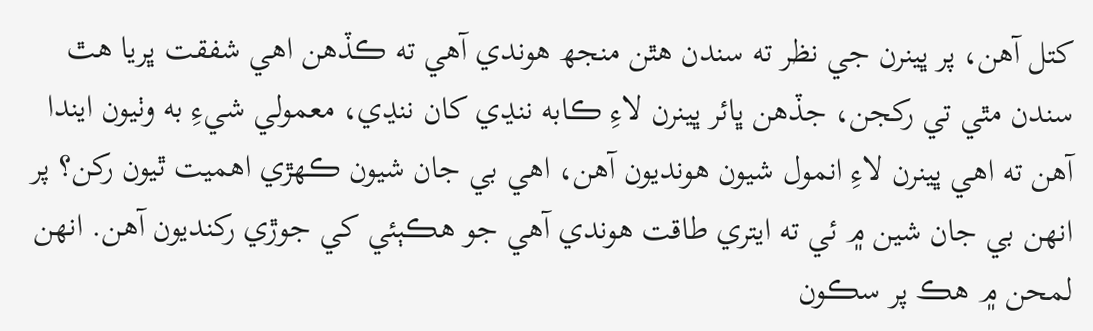کتل آهن، پر ڀينرن جي نظر ته سندن هٿن منجھ هوندي آهي ته ڪڏهن اهي شفقت ڀريا هٿ سندن مٿي تي رکجن، جڏهن ڀائر ڀينرن لاءِ ڪابه ننڍي کان ننڍي، معمولي شيءِ به وٺيون ايندا آهن ته اهي ڀينرن لاءِ انمول شيون هونديون آهن، اهي بي جان شيون ڪهڙي اهميت ٿيون رکن؟ پر انهن بي جان شين ۾ ئي ته ايتري طاقت هوندي آهي جو هڪٻئي کي جوڙي رکنديون آهن. انهن لمحن ۾ هڪ پر سڪون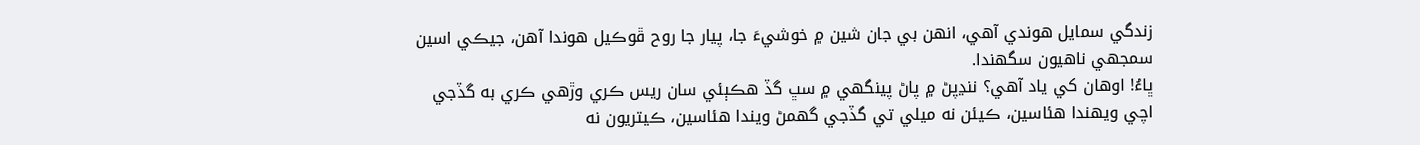زندگي سمايل هوندي آهي، انهن بي جان شين ۾ خوشيءَ جا، پيار جا روح ڦوڪيل هوندا آهن، جيڪي اسين سمجهي ناهيون سگهندا.
ڀاءُ! اوهان کي ياد آهي؟ ننڍپڻ ۾ پاڻ پينگهي ۾ سڀ گڏ هڪٻئي سان ريس ڪري وڙهي ڪري به گڏجي اچي ويهندا هئاسين، ڪيئن نه ميلي تي گڏجي گهمڻ ويندا هئاسين، ڪيتريون نه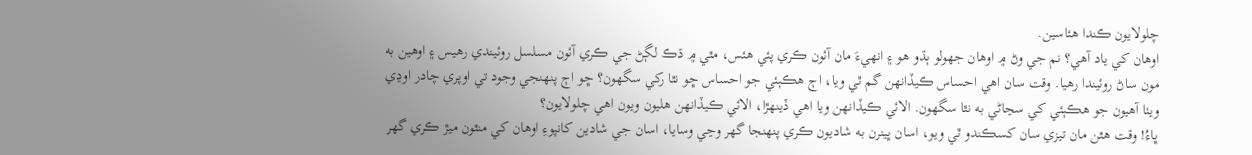چلولايون ڪندا هئاسين.
اوهان کي ياد آهي؟ نم جي وڻ ۾ اوهان جهولو ٻڌو هو ۽ انهيءَ مان آئون ڪري پئي هئس، مٿي ۾ ڌڪ لڳڻ جي ڪري آئون مسلسل روئيندي رهيس ۽ اوهين به مون ساڻ روئيندا رهيا. وقت سان اهي احساس ڪيڏانهن گم ٿي ويا، اڄ هڪٻئي جو احساس ڇو نٿا رکي سگهون؟ ڇو اڄ پنهنجي وجود تي اوپري چادر اوڍي ويٺا آهيون جو هڪٻئي کي سڃاڻي به نٿا سگهون. الائي ڪيڏانهن ويا اهي ڏينهڙا، الائي ڪيڏانهن هليون ويون اهي چلولايون؟
ڀاءُ! وقت هٿن مان تيزي سان کسڪندو ٿي ويو، اسان ڀينرن به شاديون ڪري پنهنجا گهر وڃي وسايا، اسان جي شادين کانپوءِ اوهان کي منٿون ميڙ ڪري گهر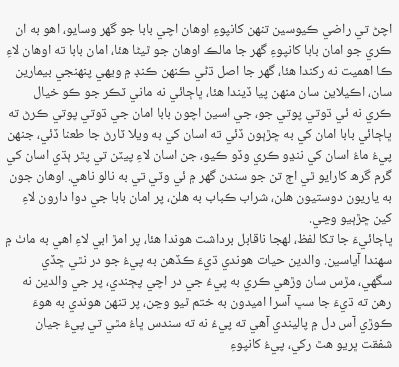اچڻ تي راضي ڪيوسين تنهن کانپوءِ اوهان اچي بابا جو گهر وسايو، اهو به ان ڪري جو امان بابا کانپوءِ گهر جا مالڪ اوهان جو ٿيڻا هئا، امان بابا ته اوهان لاءِ ڪا اهميت نه رکندا هئا، گهر جا اصل ڌڻي ڪنهن ڪنڊ ۾ ويهي پنهنجي بيمارين سان، اڪيلاين سان منهن پيا ڏيندا هئا، ڀاڄائي نه ماني ٽڪر جو ڪو خيال ڪري نه ئي ڌوتي پوتي جو، جي اسين اچون بابا امان جي ڌوتي پوتي ڪرڻ ته ڀاڄائي بابا امان کي به ڇڙٻون ڏئي ته اسان کي به ويلا ٽارڻ جا طعنا ڏئي، جنهن پيءُ ماءُ اسان کي ننڍو ڪري وڏو ڪيو، جن اسان لاءِ پيٽن تي پٿر ٻڌي اسان کي گرم گرھ کارايو ٿي اڄ تن جو سندن گهر ۾ ئي وٽي تي به نالو ناهي. اوهان جون به ياريون دوستيون هلن، شراب ڪباب به هلن، پر امان بابا جي دوا دارون لاءِ کين ڇڙٻيو وڃي.
ڀاڄائيءَ جا تکا لفظ، لهجا ناقابل برداشت هوندا هئا، پر امڙ ابي لاءِ اهي به ماٺ ۾ سهندا آياسين. والدين حيات هوندي ڌيءَ ڪڏهن به پيءُ جو در نٿي ڇڏي سگهي، مڙس سان وڙهي ڪري به پيءُ جي در اچي پڄندي، پر جي والدين نه رهن ته ڌيءَ جا سڀ آسرا اميدون به ختم ٿيو وڃن، پر تنهن هوندي به هوءَ ڪوڙي آس دل ۾ پاليندي آهي ته پيءُ نه ته سندس ڀاءُ مٿي تي پيءُ جيان شفقت ڀريو هٿ رکي، پيءُ کانپوءِ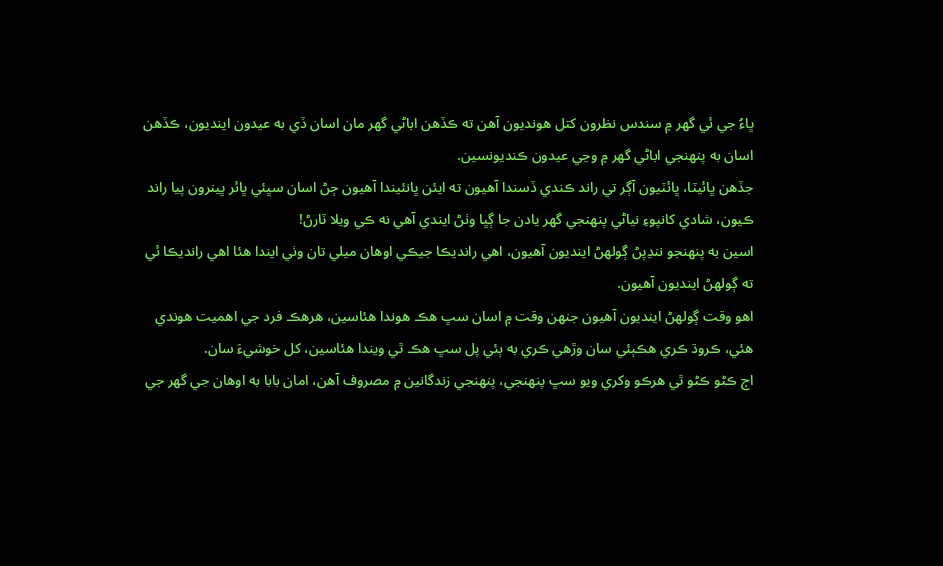ڀاءُ جي ئي گهر ۾ سندس نظرون کتل هونديون آهن ته ڪڏهن اباڻي گهر مان اسان ڏي به عيدون اينديون، ڪڏهن اسان به پنهنجي اباڻي گهر ۾ وڃي عيدون ڪنديونسين.
جڏهن ڀائيٽا، ڀائٽيون آڳر تي راند ڪندي ڏسندا آهيون ته ايئن ڀانئيندا آهيون ڄڻ اسان سڀئي ڀائر ڀينرون پيا راند ڪيون، شادي کانپوءِ نياڻي پنهنجي گهر يادن جا ڳڀا وٺڻ ايندي آهي نه ڪي ويلا ٽارڻ!
اسين به پنهنجو ننڍپڻ ڳولهڻ اينديون آهيون، اهي رانديڪا جيڪي اوهان ميلي تان وٺي ايندا هئا اهي رانديڪا ئي ته ڳولهڻ اينديون آهيون.
اهو وقت ڳولهڻ اينديون آهيون جنهن وقت ۾ اسان سڀ هڪ هوندا هئاسين، هرهڪ فرد جي اهميت هوندي هئي، ڪروڌ ڪري هڪٻئي سان وڙهي ڪري به ٻئي پل سڀ هڪ ٿي ويندا هئاسين، کل خوشيءَ سان.
اڄ ڪڻو ڪڻو ٿي هرڪو وکري ويو سڀ پنهنجي، پنهنجي زندگانين ۾ مصروف آهن، امان بابا به اوهان جي گهر جي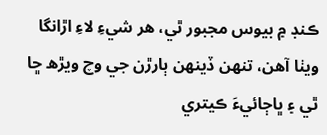ڪنڊ ۾ بيوس مجبور ٿي، هر شيءِ لاءِ اڙانگا ويٺا آهن، تنهن ڏينهن ٻارڙن جي وچ ويڙھ ڇا ٿي ۽ ڀاڄائيءَ ڪيتري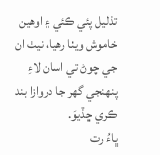تذليل پئي ڪئي ۽ اوهين خاموش ويٺا رهيا، نيٺ ان جي چوڻ تي اسان لاءِ پنهنجي گهر جا دروازا بند ڪري ڇڏيوَ.
ڀاءُ رت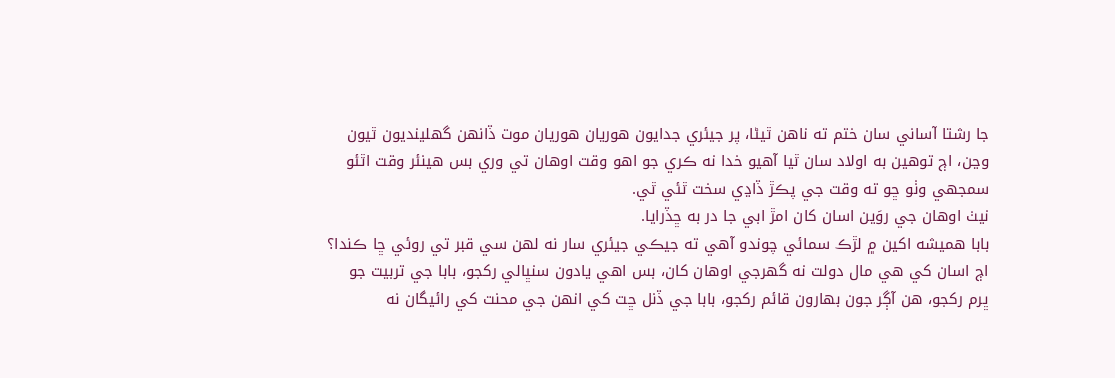جا رشتا آساني سان ختم ته ناهن ٿيڻا، پر جيئري جدايون هوريان هوريان موت ڏانهن گهلينديون ٿيون وڃن، اڄ توهين به اولاد سان ٿيا آهيو خدا نه ڪري جو اهو وقت اوهان تي وري بس هينئر وقت اٿئو سمجهي وٺو ڇو ته وقت جي پڪڙ ڏاڍي سخت ٿئي ٿي.
نيٺ اوهان جي روَين اسان کان امڙ ابي جا در به ڇڏرايا.
بابا هميشه اکين ۾ لڙڪ سمائي چوندو آهي ته جيڪي جيئري سار نه لهن سي قبر تي روئي ڇا ڪندا؟
اڄ اسان کي هي مال دولت نه گهرجي اوهان کان، بس اهي يادون سنڀالي رکجو، بابا جي تربيت جو ڀرم رکجو، هن آڳر جون بهارون قائم رکجو، بابا جي ڏنل ڇت کي انهن جي محنت کي رائيگان نه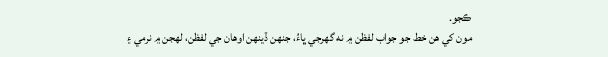ڪجو.
مون کي هن خط جو جواب لفظن ۾ نه گهرجي ڀاءُ، جنهن ڏينهن اوهان جي لفظن، لهجن ۾ نرمي ۽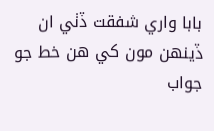بابا واري شفقت ڏٺي ان ڏينهن مون کي هن خط جو جواب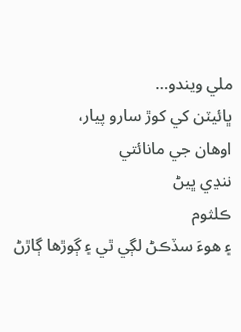ملي ويندو…
ڀائيٽن کي کوڙ سارو پيار،
اوهان جي مانائتي
ننڍي ڀيڻ
ڪلثوم
۽ ھوءَ سڏڪڻ لڳي ٿي ۽ ڳوڙها ڳاڙڻ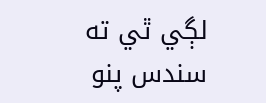لڳي ٿي ته سندس پنو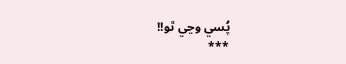پُسي وڃي ٿو!!
***